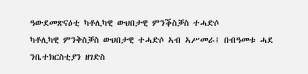ዓውደመጽናዕቲ ካቶሊካዊ ውህበታዊ ምንቕስቓስ ተሓድሶ
ካቶሊካዊ ምንቅስቓስ ውህበታዊ ተሓድሶ ኣብ ኣሥመራ፤ በብዓመቱ ሓደ ንቤተክርስቲያን ዘገድስ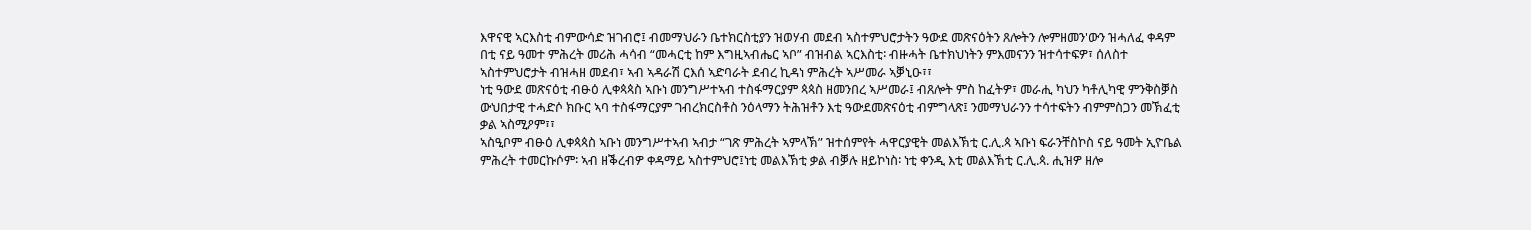እዋናዊ ኣርእስቲ ብምውሳድ ዝገብሮ፤ ብመማህራን ቤተክርስቲያን ዝወሃብ መደብ ኣስተምህሮታትን ዓውደ መጽናዕትን ጸሎትን ሎምዘመን'ውን ዝሓለፈ ቀዳም በቲ ናይ ዓመተ ምሕረት መሪሕ ሓሳብ “መሓርቲ ከም እግዚኣብሔር ኣቦ” ብዝብል ኣርእስቲ፡ ብዙሓት ቤተክህነትን ምእመናንን ዝተሳተፍዎ፣ ሰለስተ ኣስተምህሮታት ብዝሓዘ መደብ፣ ኣብ ኣዳራሽ ርእሰ ኣድባራት ደብረ ኪዳነ ምሕረት ኣሥመራ ኣቓኒዑ፣፣
ነቲ ዓውደ መጽናዕቲ ብፁዕ ሊቀጳጳስ ኣቡነ መንግሥተኣብ ተስፋማርያም ጳጳስ ዘመንበረ ኣሥመራ፤ ብጸሎት ምስ ከፈትዎ፣ መራሒ ካህን ካቶሊካዊ ምንቅስቓስ ውህበታዊ ተሓድሶ ክቡር ኣባ ተስፋማርያም ገብረክርስቶስ ንዕላማን ትሕዝቶን እቲ ዓውደመጽናዕቲ ብምግላጽ፤ ንመማህራንን ተሳተፍትን ብምምስጋን መኽፈቲ ቃል ኣስሚዖም፣፣
ኣስዒቦም ብፁዕ ሊቀጳጳስ ኣቡነ መንግሥተኣብ ኣብታ “ገጽ ምሕረት ኣምላኽ” ዝተሰምየት ሓዋርያዊት መልእኽቲ ር.ሊ.ጳ ኣቡነ ፍራንቸስኮስ ናይ ዓመት ኢዮቤል ምሕረት ተመርኩሶም፡ ኣብ ዘቕረብዎ ቀዳማይ ኣስተምህሮ፤ነቲ መልእኽቲ ቃል ብቓሉ ዘይኮነስ፡ ነቲ ቀንዲ እቲ መልእኽቲ ር.ሊ.ጳ. ሒዝዎ ዘሎ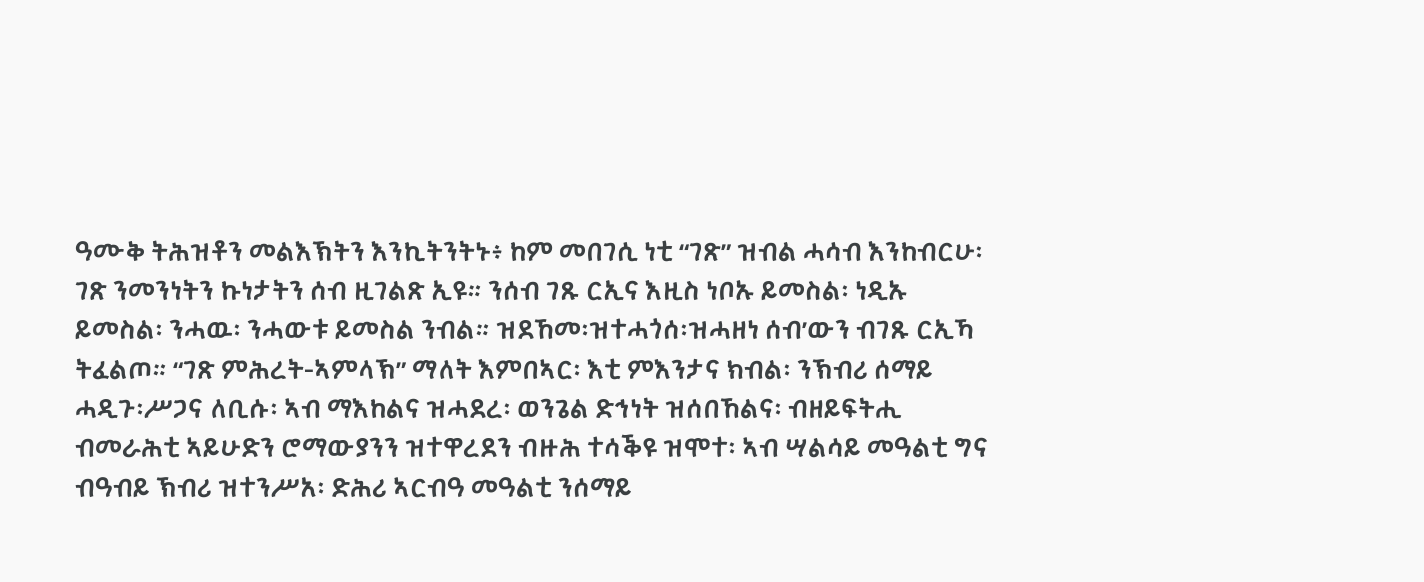ዓሙቅ ትሕዝቶን መልእኽትን እንኪትንትኑ፥ ከም መበገሲ ነቲ “ገጽ” ዝብል ሓሳብ እንከብርሁ፡ ገጽ ንመንነትን ኩነታትን ሰብ ዚገልጽ ኢዩ። ንሰብ ገጹ ርኢና እዚስ ነቦኡ ይመስል፡ ነዲኡ ይመስል፡ ንሓዉ፡ ንሓውቱ ይመስል ንብል። ዝደኸመ፡ዝተሓጎሰ፡ዝሓዘነ ሰብ’ውን ብገጹ ርኢኻ ትፈልጦ። “ገጽ ምሕረት-ኣምላኽ” ማለት እምበኣር፡ እቲ ምእንታና ክብል፡ ንኽብሪ ሰማይ ሓዲጉ፡ሥጋና ለቢሱ፡ ኣብ ማእከልና ዝሓደረ፡ ወንጌል ድኅነት ዝሰበኸልና፡ ብዘይፍትሒ ብመራሕቲ ኣይሁድን ሮማውያንን ዝተዋረደን ብዙሕ ተሳቕዩ ዝሞተ፡ ኣብ ሣልሳይ መዓልቲ ግና ብዓብይ ኽብሪ ዝተንሥአ፡ ድሕሪ ኣርብዓ መዓልቲ ንሰማይ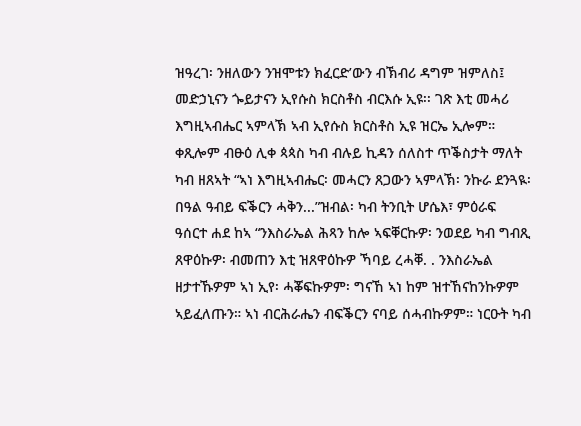ዝዓረገ፡ ንዘለውን ንዝሞቱን ክፈርድ’ውን ብኽብሪ ዳግም ዝምለስ፤ መድኃኒናን ጐይታናን ኢየሱስ ክርስቶስ ብርእሱ ኢዩ፡፡ ገጽ እቲ መሓሪ እግዚኣብሔር ኣምላኽ ኣብ ኢየሱስ ክርስቶስ ኢዩ ዝርኤ ኢሎም።
ቀጺሎም ብፁዕ ሊቀ ጳጳስ ካብ ብሉይ ኪዳን ሰለስተ ጥቕስታት ማለት ካብ ዘጸኣት “ኣነ እግዚኣብሔር፡ መሓርን ጸጋውን ኣምላኽ፡ ንኩራ ደንጓዪ፡ በዓል ዓብይ ፍቕርን ሓቅን...”ዝብል፡ ካብ ትንቢት ሆሴእ፣ ምዕራፍ ዓሰርተ ሐደ ከኣ “ንእስራኤል ሕጻን ከሎ ኣፍቐርኩዎ፡ ንወደይ ካብ ግብጺ ጸዋዕኩዎ፡ ብመጠን እቲ ዝጸዋዕኩዎ ኻባይ ረሓቐ. . ንእስራኤል ዘታተኹዎም ኣነ ኢየ፡ ሓቖፍኩዎም፡ ግናኸ ኣነ ከም ዝተኸናከንኩዎም ኣይፈለጡን። ኣነ ብርሕራሔን ብፍቕርን ናባይ ሰሓብኩዎም። ነርዑት ካብ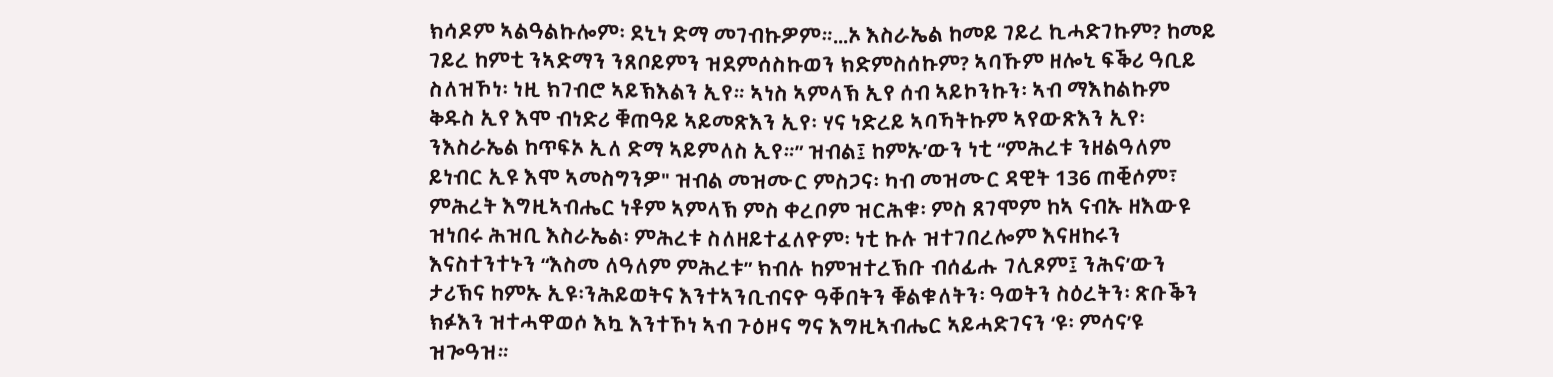ክሳዶም ኣልዓልኩሎም፡ ደኒነ ድማ መገብኩዎም።...ኦ እስራኤል ከመይ ገይረ ኪሓድገኩም? ከመይ ገይረ ከምቲ ንኣድማን ንጸቦይምን ዝደምሰስኩወን ክድምስሰኩም? ኣባኹም ዘሎኒ ፍቕሪ ዓቢይ ስለዝኾነ፡ ነዚ ክገብሮ ኣይኽእልን ኢየ። ኣነስ ኣምላኽ ኢየ ሰብ ኣይኮንኩን፡ ኣብ ማእከልኩም ቅዱስ ኢየ እሞ ብነድሪ ቑጠዓይ ኣይመጽእን ኢየ፡ ሃና ነድረይ ኣባኻትኩም ኣየውጽእን ኢየ፡ ንእስራኤል ከጥፍኦ ኢለ ድማ ኣይምለስ ኢየ።” ዝብል፤ ከምኡ’ውን ነቲ “ምሕረቱ ንዘልዓለም ይነብር ኢዩ እሞ ኣመስግንዎ" ዝብል መዝሙር ምስጋና፡ ካብ መዝሙር ዳዊት 136 ጠቒሶም፣ ምሕረት እግዚኣብሔር ነቶም ኣምላኽ ምስ ቀረቦም ዝርሕቁ፡ ምስ ጸገሞም ከኣ ናብኡ ዘእውዩ ዝነበሩ ሕዝቢ እስራኤል፡ ምሕረቱ ስለዘይተፈለዮም፡ ነቲ ኩሉ ዝተገበረሎም እናዘከሩን እናስተንተኑን “እስመ ለዓለም ምሕረቱ” ክብሉ ከምዝተረኽቡ ብሰፊሑ ገሊጾም፤ ንሕና’ውን ታሪኽና ከምኡ ኢዩ፡ንሕይወትና እንተኣንቢብናዮ ዓቐበትን ቑልቁለትን፡ ዓወትን ስዕረትን፡ ጽቡቕን ክፉእን ዝተሓዋወሶ እኳ እንተኾነ ኣብ ጉዕዞና ግና እግዚኣብሔር ኣይሓድገናን ‘ዩ፡ ምሳና’ዩ ዝጐዓዝ።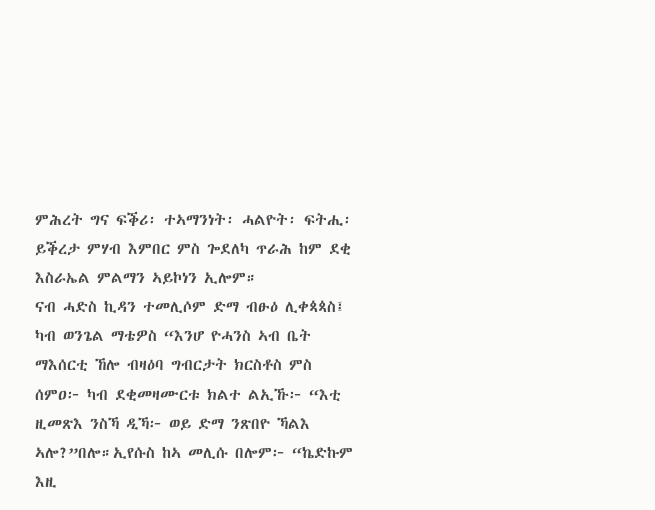ምሕረት ግና ፍቕሪ፡ ተኣማንነት፡ ሓልዮት፡ ፍትሒ፡ ይቕረታ ምሃብ እምበር ምስ ጐደለካ ጥራሕ ከም ደቂ እስራኤል ምልማን ኣይኮነን ኢሎም።
ናብ ሓድስ ኪዳን ተመሊሶም ድማ ብፁዕ ሊቀጳጳስ፤ ካብ ወንጌል ማቴዎስ “እንሆ ዮሓንስ ኣብ ቤት ማእሰርቲ ኸሎ ብዛዕባ ግብርታት ክርስቶስ ምስ ሰምዐ፦ ካብ ደቂመዛሙርቱ ክልተ ልኢኹ፦ “እቲ ዚመጽእ ንስኻ ዲኻ፦ ወይ ድማ ንጽበዮ ኻልእ ኣሎ?”በሎ።ኢየሱስ ከኣ መሊሱ በሎም፦ “ኬድኩም እዚ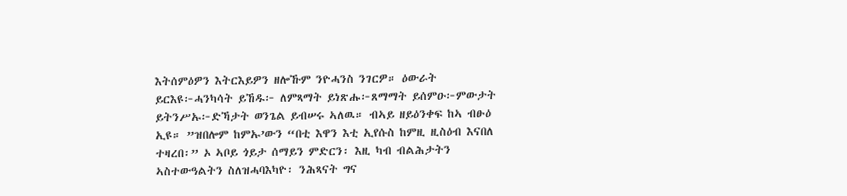እትሰምዕዎን እትርእይዎን ዘሎኹም ንዮሓንስ ንገርዎ። ዕውራት ይርእዩ፦ሓንካሳት ይኸዱ፦ ለምጻማት ይነጽሑ፦ጸማማት ይሰምዑ፦ምውታት ይትንሥኡ፦ድኻታት ወንጌል ይብሠሩ ኣለዉ። ብኣይ ዘይዕንቀፍ ከኣ ብፁዕ ኢዩ። ”ዝበሎም ከምኡ’ውን “በቲ እዋን እቲ ኢየሱስ ከምዚ ዚስዕብ እናበለ ተዛረበ፡” ኦ ኣቦይ ጎይታ ሰማይን ምድርን፡ እዚ ካብ ብልሕታትን ኣስተውዓልትን ስለዝሓባእካዮ፡ ንሕጻናት ግና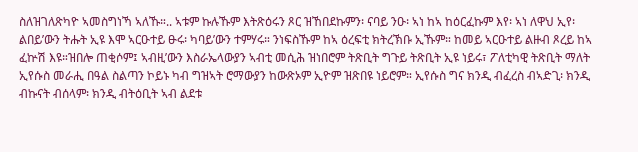ስለዝገለጽካዮ ኣመስግነኻ ኣለኹ።.. ኣቱም ኩሉኹም እትጽዕሩን ጾር ዝኸበደኩምን፡ ናባይ ንዑ፡ ኣነ ከኣ ከዕርፈኩም እየ፡ ኣነ ለዋህ ኢየ፡ልበይ’ውን ትሑት ኢዩ እሞ ኣርዑተይ ፁሩ፡ ካባይ’ውን ተምሃሩ። ንነፍስኹም ከኣ ዕረፍቲ ክትረኽቡ ኢኹም። ከመይ ኣርዑተይ ልዙብ ጾረይ ከኣ ፈኵሽ እዩ።ዝበሎ ጠቂሶም፤ ኣብዚ’ውን እስራኤላውያን ኣብቲ መሲሕ ዝነበሮም ትጽቢት ግጉይ ትጽቢት ኢዩ ነይሩ፣ ፖለቲካዊ ትጽቢት ማለት ኢየሱስ መራሒ በዓል ስልጣን ኮይኑ ካብ ግዝኣት ሮማውያን ከውጽኦም ኢዮም ዝጽበዩ ነይሮም። ኢየሱስ ግና ክንዲ ብፈረስ ብኣድጊ፡ ክንዲ ብኩናት ብሰላም፡ ክንዲ ብትዕቢት ኣብ ልደቱ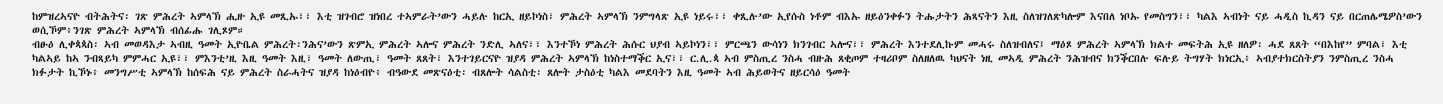ከምዝረኣናዮ ብትሕትና፡ ገጽ ምሕረት ኣምላኽ ሒዙ ኢዩ መጺኡ፣፣ እቲ ዝገብሮ ዝነበረ ተኣምራት’ውን ሓይሉ ከርኢ ዘይኮነስ፣ ምሕረት ኣምላኽ ንምግላጽ ኢዩ ነይሩ፣፣ ቀጺሉ’ው ኢየሱስ ነቶም ብእኡ ዘይዕንቀፉን ትሑታትን ሕጻናትን እዚ ስለዝገለጽካሎም እናበለ ነቦኡ የመስግን፣፣ ካልእ ኣብነት ናይ ሓዲስ ኪዳን ናይ በርጠሌሜዎስ’ውን ወሲኾም፥ንገጽ ምሕረት ኣምላኽ ብሰፊሑ ገሊጾም።
ብፁዕ ሊቀጳጳስ፡ ኣብ መወዳእታ ኣብዚ ዓመት ኢዮቤል ምሕረት፡ንሕና’ውን ጽምኢ ምሕረት ኣሎና ምሕረት ንድሊ ኣለና፣፣ እንተኾነ ምሕረት ሕሱር ህያብ ኣይኮነን፣፣ ምርጫን ውሳነን ክንገብር ኣሎና፣፣ ምሕረት እንተደሊኩም መሓሩ ስለዝብለና፤ ማዕጾ ምሕረት ኣምላኽ ክልተ መፍትሕ ኢዩ ዘለዎ፡ ሓደ ጸጸት “በእከየ” ምባል፣ እቲ ካልኣይ ከኣ ንብጻይካ ምምሓር ኢዩ፣፣ ምእንቲ’ዚ እዚ ዓመት እዚ፣ ዓመት ለውጢ፣ ዓመት ጸጸት፣ እንተገይርናዮ ዝያዳ ምሕረት ኣምላኽ ከነስተማቕር ኢና፣፣ ር.ሊ.ጳ ኣብ ምስጢረ ንስሓ ብዙሕ ጸቂጦም ተዛሪቦም ስለዘለዉ ካህናት ነዚ መኣዲ ምሕረት ንሕዝብና ክንቕርበሉ ፍሉይ ትግሃት ክነርኢ፥ ኣብያተክርስትያን ንምስጢረ ንስሓ ክፉታት ኪኾኑ፥ መንግሥቲ ኣምላኽ ከሰፍሕ ናይ ምሕረት ስራሓትና ዝያዳ ከነዕብዮ፥ ብዓውደ መጽናዕቲ፡ ብጸሎት ሳልስቲ፡ ጸሎት ታስዕቲ ካልእ መደባትን እዚ ዓመት ኣብ ሕይወትና ዘይርሳዕ ዓመት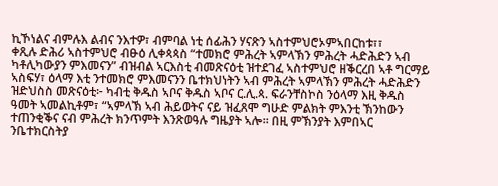ኪኾነልና ብምሉእ ልብና ንእተዎ፣ ብምባል ነቲ ሰፊሕን ሃናጽን ኣስተምህሮኦምኣበርከቱ፣፣
ቀጺሉ ድሕሪ ኣስተምህሮ ብፁዕ ሊቀጳጳስ “ተመክሮ ምሕረት ኣምላኽን ምሕረት ሓድሕድን ኣብ ካቶሊካውያን ምእመናን” ብዝብል ኣርእስቲ ብመጽናዕቲ ዝተደገፈ ኣስተምህሮ ዘቕርረበ ኣቶ ግርማይ ኣስፍሃ፣ ዕላማ እቲ ንተመክሮ ምእመናንን ቤተክህነትን ኣብ ምሕረት ኣምላኽን ምሕረት ሓድሕድን ዝድህስስ መጽናዕቲ፦ ካብቲ ቅዱስ ኣቦና ቅዱስ ኣቦና ር.ሊ.ጳ. ፍራንቸስኮስ ንዕላማ እዚ ቅዱስ ዓመት ኣመልኪቶም፣ “ኣምላኽ ኣብ ሕይወትና ናይ ዝፈጸሞ ግሁድ ምልክት ምእንቲ ኽንከውን ተጠንቂቕና ናብ ምሕረት ክንጥምት እንጽወዓሉ ግዜያት ኣሎ። በዚ ምኽንያት እምበኣር ንቤተክርስትያ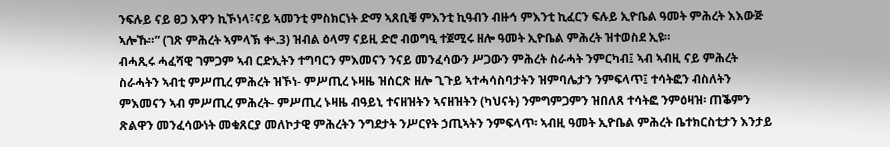ንፍሉይ ናይ ፀጋ እዋን ኪኾነላ፣ናይ ኣመንቲ ምስክርነት ድማ ኣጸቢቑ ምእንቲ ኪዓብን ብዙኅ ምእንቲ ኪፈርን ፍሉይ ኢዮቤል ዓመት ምሕረት እእውጅ ኣሎኹ።” (ገጽ ምሕረት ኣምላኽ ቍ.3) ዝብል ዕላማ ናይዚ ድሮ ብወግዒ ተጀሚሩ ዘሎ ዓመት ኢዮቤል ምሕረት ዝተወስደ ኢዩ።
ብሓጺሩ ሓፈሻዊ ገምጋም ኣብ ርድኢትን ተግባርን ምእመናን ንናይ መንፈሳውን ሥጋውን ምሕረት ስራሓት ንምርካብ፤ ኣብ ኣብዚ ናይ ምሕረት ስራሓትን ኣብቲ ምሥጢረ ምሕረት ዝኾነ- ምሥጢረ ኑዛዜ ዝሰርጽ ዘሎ ጊጉይ ኣተሓሳስባታትን ዝምባሌታን ንምፍላጥ፤ ተሳትፎን ብስለትን ምእመናን ኣብ ምሥጢረ ምሕረት- ምሥጢረ ኑዛዜ ብዓይኒ ተናዘዝትን ኣናዘዝትን (ካህናት) ንምግምጋምን ዝበለጸ ተሳትፎ ንምዕዛዝ፡ ጠቕምን ጽልዋን መንፈሳውነት መቁጸርያ መለኮታዊ ምሕረትን ንግደታት ንሥርየት ኃጢኣትን ንምፍላጥ፡ ኣብዚ ዓመት ኢዮቤል ምሕረት ቤተክርስቲታን እንታይ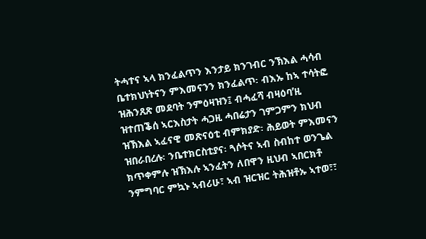ትሓተና ኣላ ክንፈልጥን እንታይ ክንገብር ንኽእል ሓሳብ ቤተክህነትናን ምእመናንን ክንፈልጥ፡ ብእኡ ከኣ ተሳትፎ ዝሕንጸጽ መደባት ንምዕዛዝን፤ ብሓፈሻ ብዛዕባ’ዚ ዝተጠቕሰ ኣርእስታት ሓጋዚ ሓበሬታን ገምጋምን ክህብ ዝኽእል ኣፈናዊ መጽናዕቲ ብምክያድ፡ ሕይወት ምእመናን ዝበራበረሉ፡ ንቤተክርስቲያና፡ ጓሶትና ኣብ ስብከተ ወንጌል ክጥቀምሉ ዝኽእሉ ኣንፈትን ለበዋን ዚህብ ኣበርክቶ ንምግባር ምኳኑ ኣብሪሁ፣ ኣብ ዝርዝር ትሕዝቶኡ ኣተወ፣፣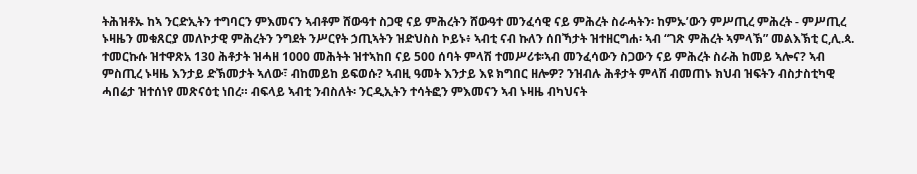ትሕዝቶኡ ከኣ ንርድኢትን ተግባርን ምእመናን ኣብቶም ሸውዓተ ስጋዊ ናይ ምሕረትን ሸውዓተ መንፈሳዊ ናይ ምሕረት ስራሓትን፡ ከምኡ’ውን ምሥጢረ ምሕረት - ምሥጢረ ኑዛዜን መቁጸርያ መለኮታዊ ምሕረትን ንግደት ንሥርየት ኃጢኣትን ዝድህስስ ኮይኑ፥ ኣብቲ ናብ ኩለን ሰበኻታት ዝተዘርግሐ፡ ኣብ “ገጽ ምሕረት ኣምላኽ” መልእኽቲ ር,ሊ.ጳ. ተመርኩሱ ዝተዋጽአ 130 ሕቶታት ዝሓዘ 1000 መሕትት ዝተኣከበ ናይ 500 ሰባት ምላሽ ተመሥሪቱ፡ኣብ መንፈሳውን ስጋውን ናይ ምሕረት ስራሕ ከመይ ኣሎና? ኣብ ምስጢረ ኑዛዜ እንታይ ድኽመታት ኣለው፣ ብከመይከ ይፍወሱ? ኣብዚ ዓመት እንታይ እዩ ክግበር ዘሎዎ? ንዝብሉ ሕቶታት ምላሽ ብመጠኑ ክህብ ዝፍትን ብስታስቲካዊ ሓበሬታ ዝተሰነየ መጽናዕቲ ነበረ። ብፍላይ ኣብቲ ንብስለት፡ ንርዲኢትን ተሳትፎን ምእመናን ኣብ ኑዛዜ ብካህናት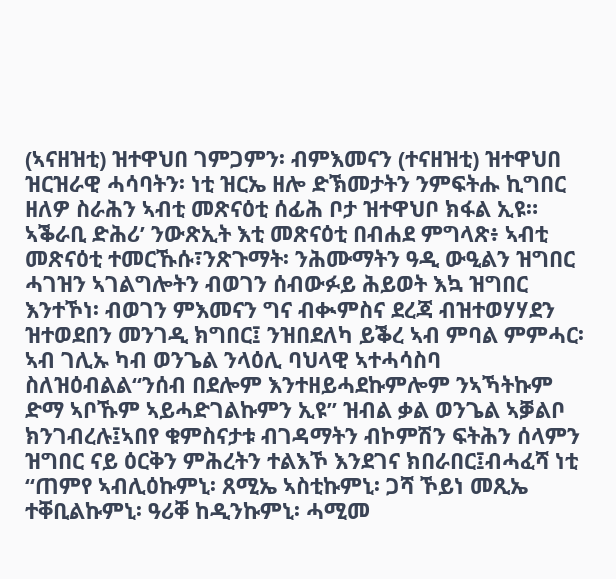(ኣናዘዝቲ) ዝተዋህበ ገምጋምን፡ ብምእመናን (ተናዘዝቲ) ዝተዋህበ ዝርዝራዊ ሓሳባትን፡ ነቲ ዝርኤ ዘሎ ድኽመታትን ንምፍትሑ ኪግበር ዘለዎ ስራሕን ኣብቲ መጽናዕቲ ሰፊሕ ቦታ ዝተዋህቦ ክፋል ኢዩ።
ኣቕራቢ ድሕሪ’ ንውጽኢት እቲ መጽናዕቲ በብሐደ ምግላጽ፥ ኣብቲ መጽናዕቲ ተመርኹሱ፣ንጽጉማት፡ ንሕሙማትን ዓዲ ውዒልን ዝግበር ሓገዝን ኣገልግሎትን ብወገን ሰብውፉይ ሕይወት እኳ ዝግበር እንተኾነ፡ ብወገን ምእመናን ግና ብቊምስና ደረጃ ብዝተወሃሃደን ዝተወደበን መንገዲ ክግበር፤ ንዝበደለካ ይቕረ ኣብ ምባል ምምሓር፡ ኣብ ገሊኡ ካብ ወንጌል ንላዕሊ ባህላዊ ኣተሓሳስባ ስለዝዕብልል“ንሰብ በደሎም እንተዘይሓደኩምሎም ንኣኻትኩም ድማ ኣቦኹም ኣይሓድገልኩምን ኢዩ” ዝብል ቃል ወንጌል ኣቓልቦ ክንገብረሉ፤ኣበየ ቁምስናታቱ ብገዳማትን ብኮምሽን ፍትሕን ሰላምን ዝግበር ናይ ዕርቅን ምሕረትን ተልእኾ እንደገና ክበራበር፤ብሓፈሻ ነቲ “ጠምየ ኣብሊዕኩምኒ፡ ጸሚኤ ኣስቲኩምኒ፡ ጋሻ ኾይነ መጺኤ ተቐቢልኩምኒ፡ ዓሪቐ ከዲንኩምኒ፡ ሓሚመ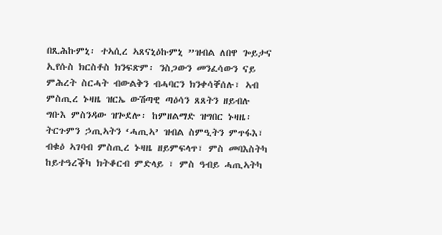በጺሕኩምኒ፡ ተኣሲረ ኣጸናኒዕኩምኒ ”ዝብል ለበዋ ጐይታና ኢየሱስ ክርስቶስ ክንፍጽም፡ ንስጋውን መንፈሳውን ናይ ምሕረት ስርሓት ብውልቅን ብሓባርን ክንቀሳቐሰሉ፣ ኣብ ምስጢረ ኑዛዜ ዝርኤ ውሽጣዊ ጣዕሳን ጸጸትን ዘይብሉ ግቡእ ምስንዳው ዝጐደሎ፡ ከምዘልማድ ዝግበር ኑዛዜ፡ ትርጉምን ኃጢኣትን ‘ሓጢኣ’ ዝብል ስምዒትን ምጥፋእ፣ ብቁዕ ኣገባብ ምስጢረ ኑዛዜ ዘይምፍላጥ፣ ምስ መባእስትካ ከይተዓረቕካ ክትቆርብ ምድላይ ፣ ምስ ዓብይ ሓጢኣትካ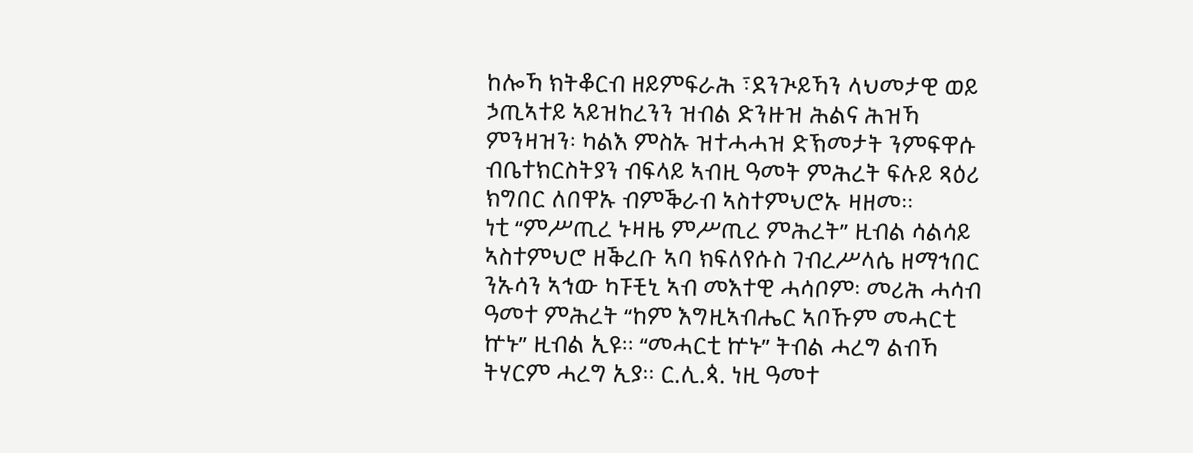ከሎኻ ክትቆርብ ዘይምፍራሕ ፣ደንጒይኻን ላህመታዊ ወይ ኃጢኣተይ ኣይዝከረንን ዝብል ድንዙዝ ሕልና ሕዝኻ ምንዛዝን፡ ካልእ ምስኡ ዝተሓሓዝ ድኽመታት ንምፍዋሱ ብቤተክርስትያን ብፍላይ ኣብዚ ዓመት ምሕረት ፍሉይ ጻዕሪ ክግበር ለበዋኡ ብምቕራብ ኣስተምህሮኡ ዛዘመ።
ነቲ “ምሥጢረ ኑዛዜ ምሥጢረ ምሕረት” ዚብል ሳልሳይ ኣስተምህሮ ዘቕረቡ ኣባ ክፍለየሱስ ገብረሥላሴ ዘማኅበር ንኡሳን ኣኅው ካፑቺኒ ኣብ መእተዊ ሓሳቦም፡ መሪሕ ሓሳብ ዓመተ ምሕረት “ከም እግዚኣብሔር ኣቦኹም መሓርቲ ኵኑ” ዚብል ኢዩ። “መሓርቲ ኵኑ” ትብል ሓረግ ልብኻ ትሃርም ሓረግ ኢያ። ር.ሊ.ጳ. ነዚ ዓመተ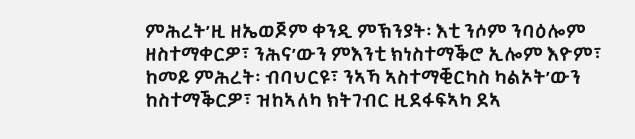ምሕረት’ዚ ዘኤወጆም ቀንዲ ምኽንያት፡ እቲ ንሶም ንባዕሎም ዘስተማቀርዎ፣ ንሕና’ውን ምእንቲ ክነስተማቕሮ ኢሎም እዮም፣ ከመይ ምሕረት፡ ብባህርዩ፣ ንኣኻ ኣስተማቒርካስ ካልኦት’ውን ከስተማቕርዎ፣ ዝከኣለካ ክትገብር ዚደፋፍኣካ ደኣ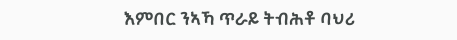እምበር ንኣኻ ጥራይ ትብሕቶ ባህሪ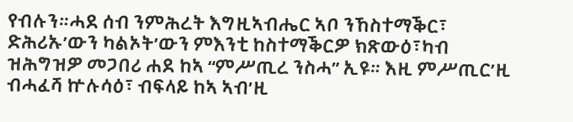የብሉን።ሓደ ሰብ ንምሕረት እግዚኣብሔር ኣቦ ንኸስተማቕር፣ ድሕሪኡ’ውን ካልኦት’ውን ምእንቲ ከስተማቕርዎ ክጽውዕ፣ካብ ዝሕግዝዎ መጋበሪ ሐደ ከኣ “ምሥጢረ ንስሓ” ኢዩ። እዚ ምሥጢር’ዚ ብሓፈሻ ኵሉሳዕ፣ ብፍላይ ከኣ ኣብ’ዚ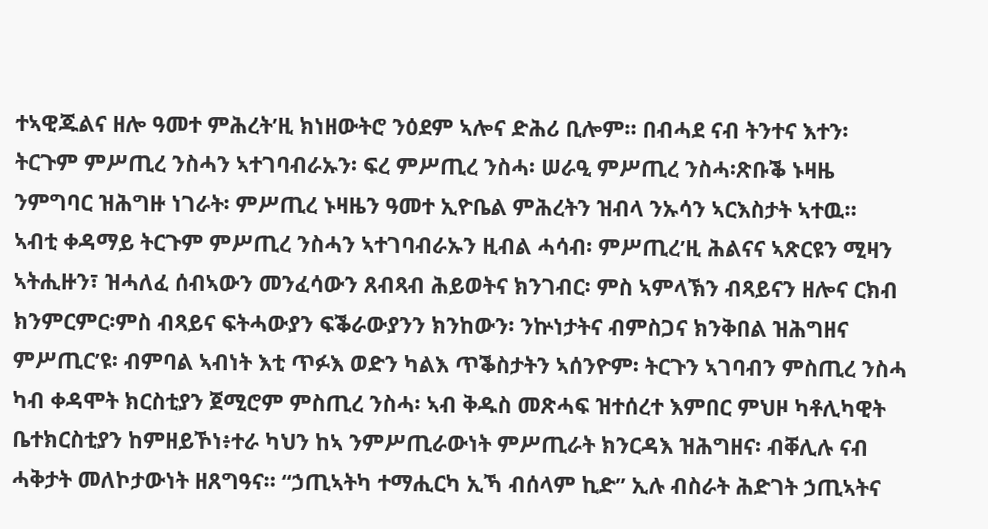ተኣዊጁልና ዘሎ ዓመተ ምሕረት’ዚ ክነዘውትሮ ንዕደም ኣሎና ድሕሪ ቢሎም። በብሓደ ናብ ትንተና እተን፡ ትርጉም ምሥጢረ ንስሓን ኣተገባብራኡን፡ ፍረ ምሥጢረ ንስሓ፡ ሠራዒ ምሥጢረ ንስሓ፡ጽቡቕ ኑዛዜ ንምግባር ዝሕግዙ ነገራት፡ ምሥጢረ ኑዛዜን ዓመተ ኢዮቤል ምሕረትን ዝብላ ንኡሳን ኣርእስታት ኣተዉ።
ኣብቲ ቀዳማይ ትርጉም ምሥጢረ ንስሓን ኣተገባብራኡን ዚብል ሓሳብ፡ ምሥጢረ’ዚ ሕልናና ኣጽርዩን ሚዛን ኣትሒዙን፣ ዝሓለፈ ሰብኣውን መንፈሳውን ጸብጻብ ሕይወትና ክንገብር፡ ምስ ኣምላኽን ብጻይናን ዘሎና ርክብ ክንምርምር፡ምስ ብጻይና ፍትሓውያን ፍቕራውያንን ክንከውን፡ ንኵነታትና ብምስጋና ክንቅበል ዝሕግዘና ምሥጢር’ዩ፡ ብምባል ኣብነት እቲ ጥፉእ ወድን ካልእ ጥቕስታትን ኣሰንዮም፡ ትርጉን ኣገባብን ምስጢረ ንስሓ ካብ ቀዳሞት ክርስቲያን ጀሚሮም ምስጢረ ንስሓ፡ ኣብ ቅዱስ መጽሓፍ ዝተሰረተ እምበር ምህዞ ካቶሊካዊት ቤተክርስቲያን ከምዘይኾነ፥ተራ ካህን ከኣ ንምሥጢራውነት ምሥጢራት ክንርዳእ ዝሕግዘና፡ ብቐሊሉ ናብ ሓቅታት መለኮታውነት ዘጸግዓና። “ኃጢኣትካ ተማሒርካ ኢኻ ብሰላም ኪድ” ኢሉ ብስራት ሕድገት ኃጢኣትና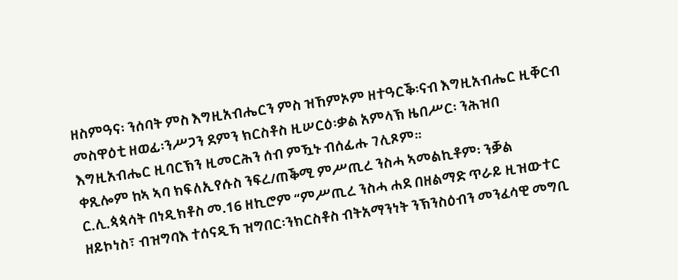ዘስምዓና፡ ንሰባት ምስ እግዚአብሔርን ምስ ዝኸምኦም ዘተዓርቕ፡ናብ እግዚአብሔር ዚቐርብ መስዋዕቲ ዘወፊ፡ንሥጋን ደምን ክርስቶስ ዚሠርዕ፡ቃል አምላኽ ዜበሥር፡ ንሕዝበ እግዚአብሔር ዚባርኽን ዚመርሕን ሰብ ምዃኑ ብሰፊሑ ገሊጾም።
ቀጺሎም ከኣ ኣባ ክፍለኢየሱስ ንፍረ/ጠቕሚ ምሥጢረ ንስሓ ኣመልኪቶም፡ ንቓል ር.ሊ.ጳጳሳት በነዲክቶስ መ.16 ዘኪሮም “ምሥጢረ ንስሓ ሐደ በዘልማድ ጥራይ ዚዝውተር ዘይኮነስ፣ ብዝግባእ ተሰናዲኻ ዝግበር፡ንክርስቶስ ብትአማንነት ንኽንስዕብን መንፈሳዊ መግቢ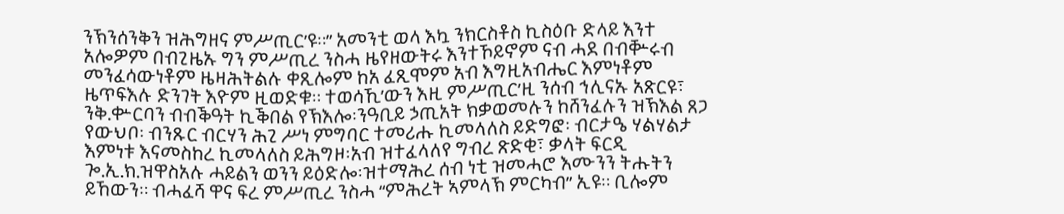ንኽንሰንቅን ዝሕግዘና ምሥጢር’ዩ።” አመንቲ ወላ እኳ ንክርስቶስ ኪስዕቡ ድላይ እንተ አሎዎም በብጊዜኡ ግን ምሥጢረ ንስሓ ዜየዘውትሩ እንተኾይኖም ናብ ሓደ በብቝሩብ መንፈሳውነቶም ዜዛሕትልሉ ቀጺሎም ከአ ፈጺሞም አብ እግዚአብሔር እምነቶም ዜጥፍእሉ ድንገት እዮም ዚወድቁ። ተወሳኺ’ውን እዚ ምሥጢር’ዚ ንሰብ ኅሊናኡ አጽርዩ፣ ንቅ.ቍርባን ብብቕዓት ኪቕበል የኽእሎ፡ንዓቢይ ኃጢአት ክቃወመሉን ከሸንፈሉን ዝኽእል ጸጋ የውህቦ፡ ብንጹር ብርሃን ሕጊ ሥነ ምግባር ተመሪሑ ኪመላለስ ይድግፎ፡ ብርታዔ ሃልሃልታ እምነቱ እናመስከረ ኪመላለስ ይሕግዞ፡አብ ዝተፈላለየ ግብረ ጽድቂ፣ ቃላት ፍርዲ ጐ.ኢ.ክ.ዝዋስአሉ ሓይልን ወንን ይዕድሎ፡ዝተማሕረ ሰብ ነቲ ዝመሓሮ እሙንን ትሑትን ይኸውን። ብሓፈሻ ዋና ፍረ ምሥጢረ ንስሓ “ምሕረት ኣምላኽ ምርካብ” ኢዩ። ቢሎም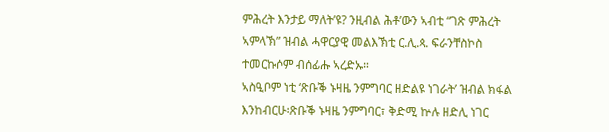ምሕረት እንታይ ማለት’ዩ? ንዚብል ሕቶ’ውን ኣብቲ “ገጽ ምሕረት ኣምላኽ” ዝብል ሓዋርያዊ መልእኽቲ ር.ሊ.ጳ. ፍራንቸስኮስ ተመርኩሶም ብሰፊሑ ኣረድኡ።
ኣስዒቦም ነቲ ‘ጽቡቕ ኑዛዜ ንምግባር ዘድልዩ ነገራት’ ዝብል ክፋል እንከብርሁ፡ጽቡቕ ኑዛዜ ንምግባር፣ ቅድሚ ኵሉ ዘድሊ ነገር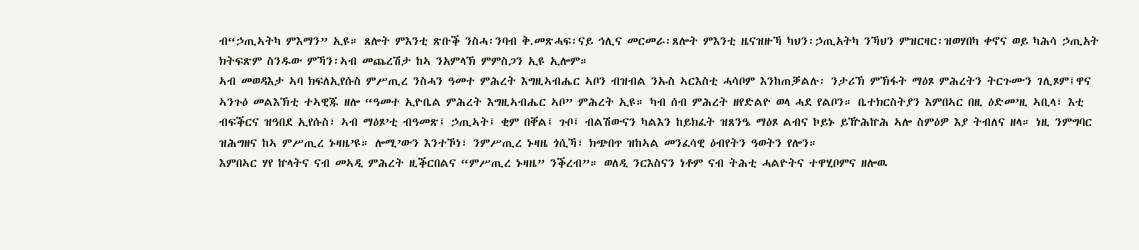ብ“ኃጢኣትካ ምእማን” ኢዩ። ጸሎት ምእንቲ ጽቡቕ ንስሓ፡ንባብ ቅ.መጽሓፍ፡ናይ ኅሊና መርመራ፡ጸሎት ምእንቲ ዜናዝዙኻ ካህን፡ኃጢአትካ ንኻህን ምዝርዛር፡ዝወሃበካ ቀኖና ወይ ካሕሳ ኃጢአት ክትፍጽም ስንዱው ምኻን፡ኣብ መጨረሽታ ከኣ ንአምላኽ ምምስጋን ኢዩ ኢሎም።
ኣብ መወዳእታ ኣባ ክፍለኢየሱስ ምሥጢረ ንስሓን ዓመተ ምሕረት እግዚኣብሔር ኣቦን ብዝብል ንኡስ ኣርእስቲ ሓሳቦም እንከጠቓልሉ፡ ንታሪኽ ምኽፋት ማዕጾ ምሕረትን ትርጉሙን ገሊጾም፤ዋና ኣንጉዕ መልእኽቲ ተኣዊጁ ዘሎ “ዓመተ ኢዮቤል ምሕረት እግዚኣብሔር ኣቦ” ምሕረት ኢዩ። ካብ ሰብ ምሕረት ዘየድልዮ ወላ ሓደ የልቦን። ቤተክርስትያን እምበኣር በዚ ዕድመ’ዚ ኣቢላ፣ እቲ ብፍቕርና ዝዓበደ ኢየሱስ፣ ኣብ ማዕጾ’ቲ ብዓመጽ፤ ኃጢኣት፤ ቂም በቐል፤ ጉቦ፤ ብልሽውናን ካልእን ከይክፈት ዝጸንዔ ማዕጾ ልብና ኮይኑ ይዅሕኵሕ ኣሎ ስምዕዎ እያ ትብለና ዘላ። ነዚ ንምግባር ዝሕግዘና ከኣ ምሥጢረ ኑዛዜ’ዩ። ሎሚ’ውን እንተኾነ፣ ንምሥጢረ ኑዛዜ ጎሲኻ፣ ክጭበጥ ዝከኣል መንፈሳዊ ዕብየትን ዓወትን የሎን።
እምበኣር ሃየ ኵላትና ናብ መኣዲ ምሕረት ዚቕርበልና “ምሥጢረ ኑዛዜ” ንቕረብ”። ወለዲ ንርእስናን ነቶም ናብ ትሕቲ ሓልዮትና ተዋሂቦምና ዘሎዉ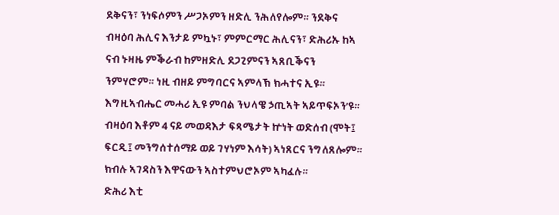ደቅናን፣ ንነፍሶምን ሥጋኦምን ዘድሊ ንሕለየሎም። ንደቅና ብዛዕባ ሕሊና እንታይ ምኳኑ፣ ምምርማር ሕሊናን፣ ድሕሪኡ ከኣ ናብ ኑዛዜ ምቕራብ ከምዘድሊ ደጋጊምናን ኣጸቢቕናን ንምሃሮም። ነዚ ብዘይ ምግባርና ኣምላኽ ክሓተና ኢዩ። እግዚኣብሔር መሓሪ ኢዩ ምባል ንህላዌ ኃጢኣት ኣይጥፍኦን’ዩ። ብዛዕባ እቶም 4 ናይ መወዳእታ ፍጻሜታት ኵነት ወድሰብ (ሞት፤ ፍርዲ፤ መንግሰተሰማይ ወይ ገሃነም እሳት) ኣነጸርና ንግለጸሎም። ክብሉ ኣገዳስን እዋናውን ኣስተምህሮኦም ኣካፈሉ።
ድሕሪ እቲ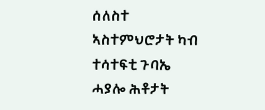ሰለስተ ኣስተምህሮታት ካብ ተሳተፍቲ ጉባኤ ሓያሎ ሕቶታት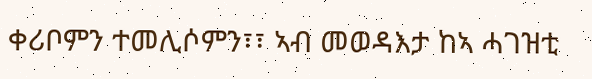ቀሪቦምን ተመሊሶምን፣፣ ኣብ መወዳእታ ከኣ ሓገዝቲ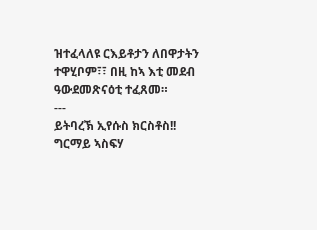ዝተፈላለዩ ርእይቶታን ለበዋታትን ተዋሂቦም፣፣ በዚ ከኣ እቲ መደብ ዓውደመጽናዕቲ ተፈጸመ።
---
ይትባረኽ ኢየሱስ ክርስቶስ!!
ግርማይ ኣስፍሃ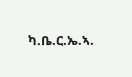ካ.ቤ.ር.ኤ.ኣ.